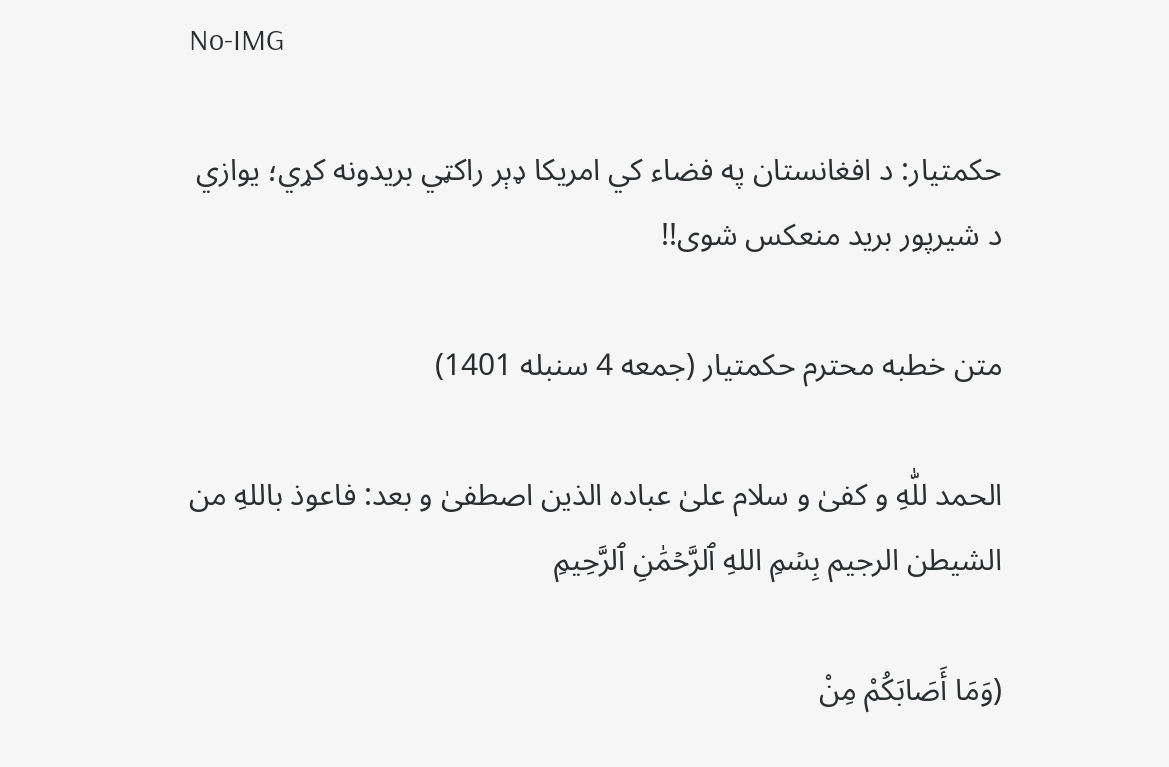No-IMG

حکمتيار: د افغانستان په فضاء کي امريکا ډېر راكټي بريدونه كړي؛ يوازي د شيرپور بريد منعكس شوى!!

متن خطبه محترم حکمتيار (جمعه 4 سنبله 1401)

الحمد للّٰهِ و كفىٰ و سلام علىٰ عباده الذين اصطفىٰ و بعد: فاعوذ باللهِ من الشيطن الرجيم بِسۡمِ اللهِ ٱلرَّحۡمَٰنِ ٱلرَّحِيمِ

(وَمَا أَصَابَكُمْ مِنْ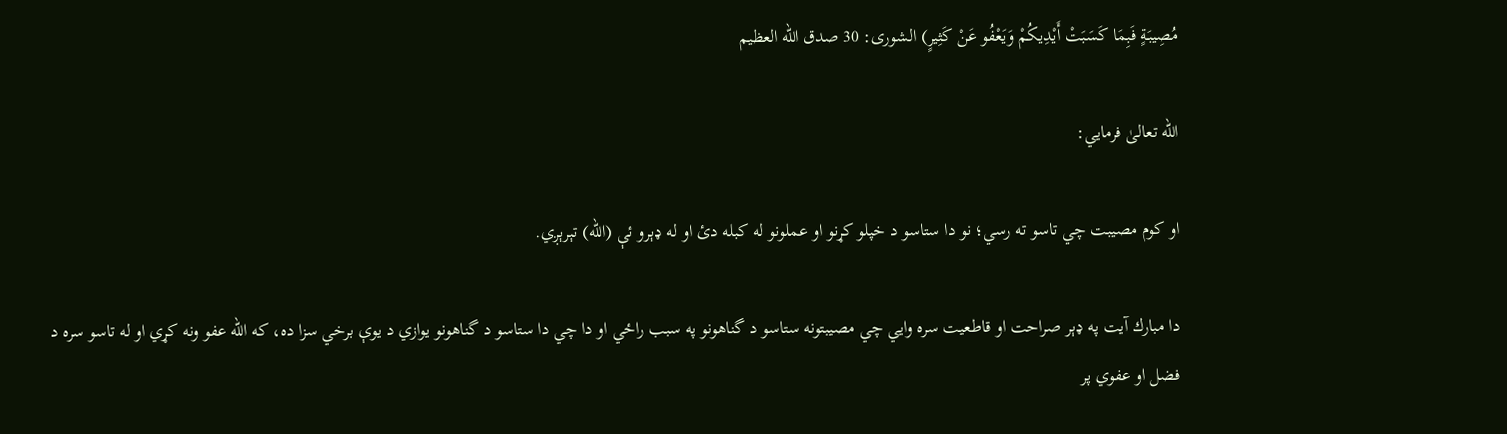مُصِيبَةٍ فَبِمَا كَسَبَتْ أَيْدِيكُمْ وَيَعْفُو عَنْ كَثِيرٍ) الشورى: 30 صدق الله العظيم

الله تعالىٰ فرمايي:

او كوم مصيبت چي تاسو ته رسي؛ نو دا ستاسو د خپلو كړنو او عملونو له كبله دئ او له ډېرو ئې (الله) تېرېږي.

دا مبارك آيت په ډېر صراحت او قاطعيت سره وايي چي مصيبتونه ستاسو د گناهونو په سبب راځي او دا چي دا ستاسو د گناهونو يوازي د يوې برخي سزا ده، كه الله عفو ونه كړي او له تاسو سره د فضل او عفوي پر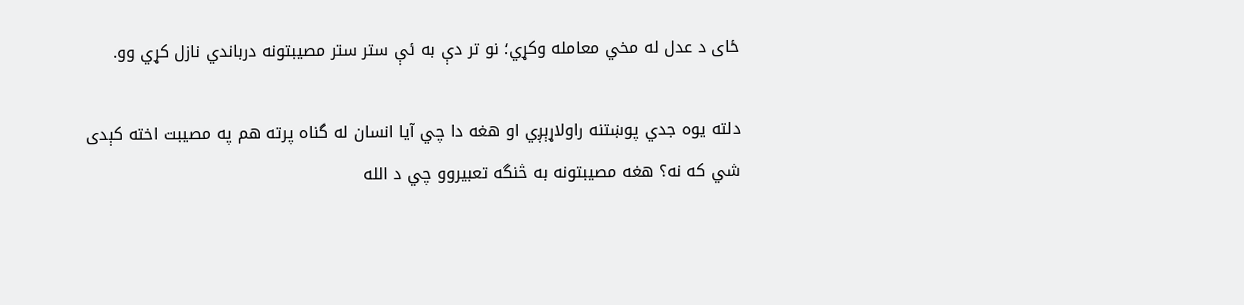ځاى د عدل له مخي معامله وكړي؛ نو تر دې به ئې ستر ستر مصيبتونه درباندي نازل كړي وو.

دلته يوه جدي پوښتنه راولاړېږي او هغه دا چي آيا انسان له گناه پرته هم په مصيبت اخته كېدى شي كه نه؟ هغه مصيبتونه به څنگه تعبيروو چي د الله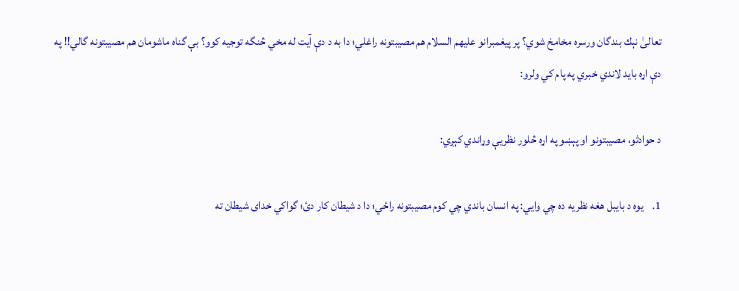تعالىٰ نېك بندگان ورسره مخامخ شوي؟ پر پيغمبرانو عليهم السلام هم مصيبتونه راغلي؛ دا به د دې آيت له مخي څنگه توجيه كوو؟ بې گناه ماشومان هم مصيبتونه گالي!! په دې اړه بايد لاندي خبري په پام كي ولرو:

د حوادثو، مصيبتونو او پېښو په اړه څلور نظريې وړاندي كېږي:

1.    يوه د بايبل هغه نظريه ده چي وايي: په انسان باندي چي كوم مصيبتونه راځي؛ دا د شيطان كار دئ؛ گواكي خداى شيطان ته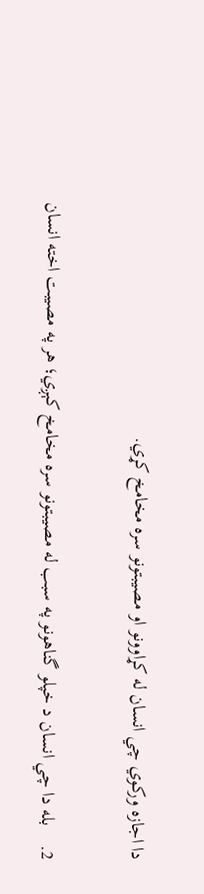دا اجازه وركوي چي انسان له كړاوونو او مصيبتونو سره مخامخ كړي.

2.    بله دا چي انسان د خپلو گناهونو په سبب له مصيبتونو سره مخامخ كېږي؛ هر په مصيبت اخته انسان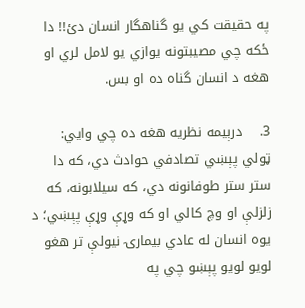په حقيقت كي يو گناهگار انسان دئ!! دا ځكه چي مصيبتونه يوازي يو لامل لري او هغه د انسان گناه ده او بس.

3.    درېيمه نظريه هغه ده چي وايي: ټولي پېښي تصادفي حوادث دي، كه دا ستر ستر طوفانونه دي، كه سيلابونه، كه زلزلې او وچ كالي او كه وړې وړې پېښي؛ د يوه انسان له عادي بيمارۍ نيولې تر هغو لويو لويو پېښو چي په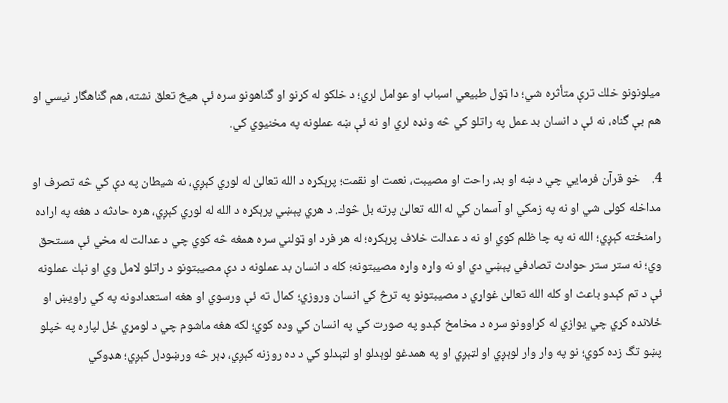ميلونونو خلك ترې متأثره شي؛ دا ټول طبيعي اسباب او عوامل لري؛ د خلكو له كړنو او گناهونو سره ئې هيڅ تعلق نشته، هم گناهگار نيسي او هم بې گناه، نه ئې د انسان بد عمل په راتلو كي څه ونډه لري او نه ئې ښه عملونه په مخنيوي كي.

4.    خو قرآن فرمايي چي د ښه او بد، راحت او مصيبت، نعمت او نقمت؛ پرېكړه د الله تعالىٰ له لوري كېږي، نه شيطان په دې كي څه تصرف او مداخله كولى شي او نه په زمكي او آسمان كي له الله تعالىٰ پرته بل څوك. د هري پېښي پرېكړه د الله له لوري كېږي، هره حادثه د هغه په اراده رامنځته كېږي؛ الله نه په چا ظلم كوي او نه د عدالت خلاف پرېكړه؛ له هر فرد او ټولني سره همغه څه كوي چي د عدالت له مخي ئې مستحق وي؛ نه ستر ستر حوادث تصادفي پېښي دي او نه واړه واړه مصيبتونه؛ كله د انسان بد عملونه د دې مصيبتونو د راتلو لامل وي او نېك عملونه ئې د تم كېدو باعث او كله الله تعالىٰ غواړي د مصيبتونو په ترڅ كي انسان وروزي؛ كمال ته ئې ورسوي او هغه استعدادونه په كي راويښ او ځلانده كړي چي يوازي له كړاوونو سره د مخامخ كېدو په صورت كي په انسان كي وده كوي؛ لكه هغه ماشوم چي د لومړي ځل لپاره په خپلو پښو تگ زده كوي؛ نو په وار وار لوېږي او لټېږي او په همدغو لوېدلو او لټېدلو كي د ده روزنه كېږي، ډېر څه ورښودل كېږي؛ هډوكي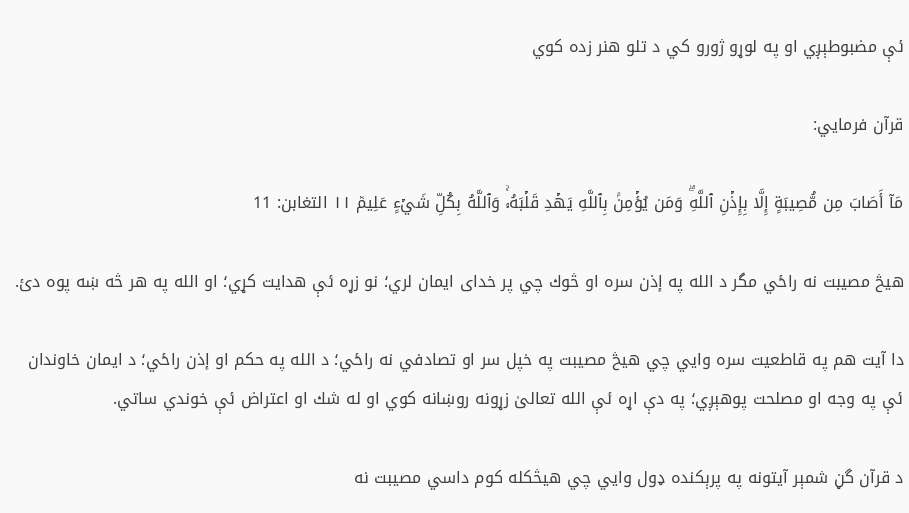ئې مضبوطېږي او په لوړو ژورو كي د تلو هنر زده كوي

قرآن فرمايي:

مَآ أَصَابَ مِن مُّصِيبَةٍ إِلَّا بِإِذۡنِ ٱللَّهِۗ وَمَن يُؤۡمِنۢ بِٱللَّهِ يَهۡدِ قَلۡبَهُۥۚ وَٱللَّهُ بِكُلِّ شَيۡءٍ عَلِيمٞ ١١ التغابن: 11

هيڅ مصيبت نه راځي مگر د الله په إذن سره او څوك چي پر خداى ايمان لري؛ نو زړه ئې هدايت كړي؛ او الله په هر څه ښه پوه دئ.

دا آيت هم په قاطعيت سره وايي چي هيڅ مصيبت په خپل سر او تصادفي نه راځي؛ د الله په حكم او إذن راځي؛ د ايمان خاوندان ئې په وجه او مصلحت پوهېږي؛ په دې اړه ئې الله تعالىٰ زړونه روښانه كوي او له شك او اعتراض ئې خوندي ساتي.

د قرآن گڼ شمېر آيتونه په پرېكنده ډول وايي چي هيڅكله كوم داسي مصيبت نه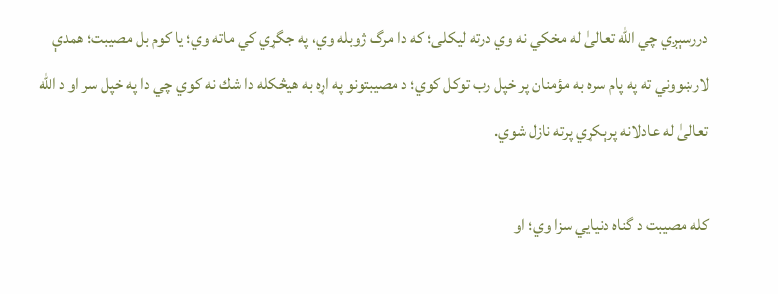دررسېږي چي الله تعالىٰ له مخكي نه وي درته ليكلى؛ كه دا مرگ ژوبله وي، په جگړي كي ماته وي؛ يا كوم بل مصيبت؛ همدې لارښووني ته په پام سره به مؤمنان پر خپل رب توكل كوي؛ د مصيبتونو په اړه به هيڅكله دا شك نه كوي چي دا په خپل سر او د الله تعالىٰ له عادلانه پرېكړي پرته نازل شوي.

كله مصيبت د گناه دنيايي سزا وي؛ او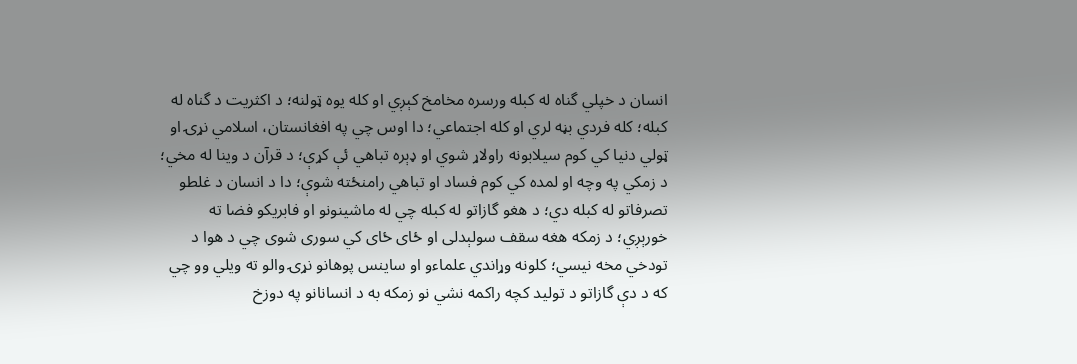انسان د خپلي گناه له كبله ورسره مخامخ كېږي او كله يوه ټولنه؛ د اكثريت د گناه له كبله؛ كله فردي بڼه لري او كله اجتماعي؛ دا اوس چي په افغانستان، اسلامي نړۍ او ټولي دنيا كي كوم سيلابونه راولاړ شوي او ډېره تباهي ئې كړې؛ د قرآن د وينا له مخي؛ د زمكي په وچه او لمده كي كوم فساد او تباهي رامنځته شوې؛ دا د انسان د غلطو تصرفاتو له كبله دي؛ د هغو گازاتو له كبله چي له ماشينونو او فابريكو فضا ته خورېږي؛ د زمكه هغه سقف سولېدلى او ځاى ځاى كي سورى شوى چي د هوا د تودخي مخه نيسي؛ كلونه وړاندي علماءو او ساينس پوهانو نړۍ والو ته ويلي وو چي كه د دې گازاتو د توليد كچه راكمه نشي نو زمكه به د انسانانو په دوزخ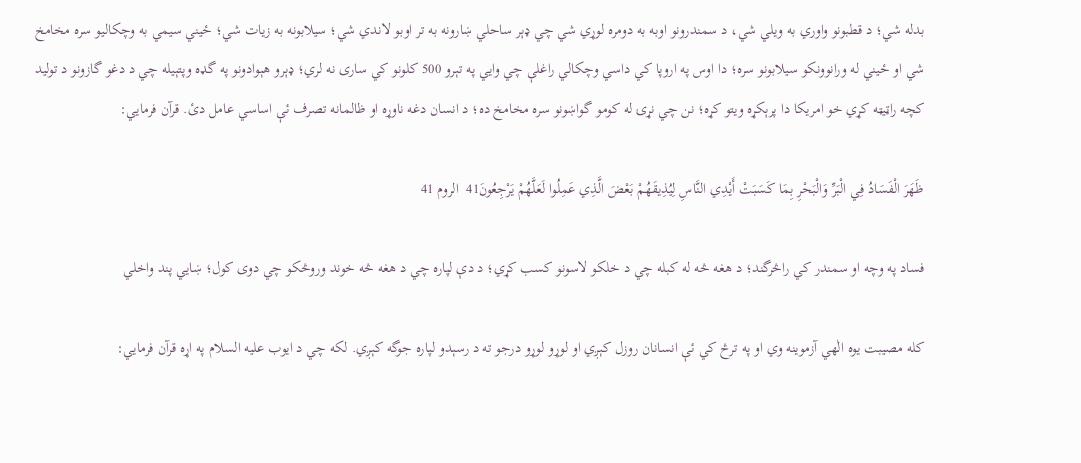بدله شي؛ د قطبونو واوري به ويلي شي، د سمندرونو اوبه به دومره لوړي شي چي ډېر ساحلي ښارونه به تر اوبو لاندي شي؛ سيلابونه به زيات شي؛ ځيني سيمي به وچكاليو سره مخامخ شي او ځيني له ورانوونكو سيلابونو سره؛ دا اوس په اروپا كي داسي وچكالي راغلې چي وايي په تېرو 500 كلونو كي سارى نه لري؛ ډېرو هېوادونو په گډه وپتېيله چي د دغو گازونو د توليد كچه راټيټه كړي خو امريكا دا پرېكړه ويتو كړه؛ نن چي نړۍ له كومو گواښونو سره مخامخ ده؛ د انسان دغه ناوړه او ظالمانه تصرف ئې اساسي عامل دئ. قرآن فرمايي:

ظَهَرَ الْفَسَادُ فِي الْبَرِّ وَالْبَحْرِ بِمَا كَسَبَتْ أَيْدِي النَّاسِ لِيُذِيقَهُمْ بَعْضَ الَّذِي عَمِلُوا لَعَلَّهُمْ يَرْجِعُونَ41  الروم 41

فساد په وچه او سمندر كي راڅرگند؛ د هغه څه له كبله چي د خلكو لاسونو كسب كړي؛ د دې لپاره چي د هغه څه خوند وروڅكو چي دوى كول؛ ښايي پند واخلي

كله مصيبت يوه الٰهي آزموينه وي او په ترڅ كي ئې انسانان روزل كېږي او لوړو لوړو درجو ته د رسېدو لپاره جوگه كېږي. لكه چي د ايوب عليه السلام په اړه قرآن فرمايي: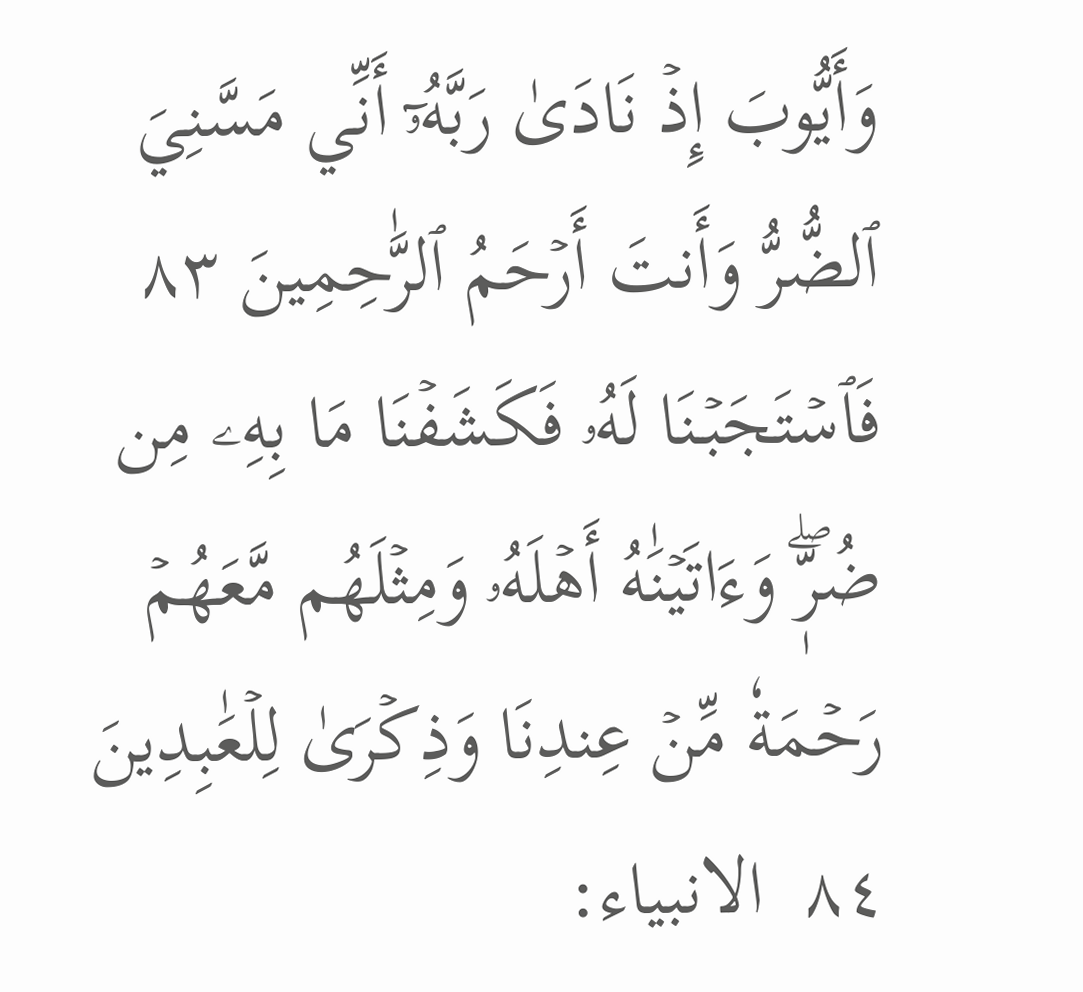وَأَيُّوبَ إِذۡ نَادَىٰ رَبَّهُۥٓ أَنِّي مَسَّنِيَ ٱلضُّرُّ وَأَنتَ أَرۡحَمُ ٱلرَّٰحِمِينَ ٨٣ فَٱسۡتَجَبۡنَا لَهُۥ فَكَشَفۡنَا مَا بِهِۦ مِن ضُرّٖۖ وَءَاتَيۡنَٰهُ أَهۡلَهُۥ وَمِثۡلَهُم مَّعَهُمۡ رَحۡمَةٗ مِّنۡ عِندِنَا وَذِكۡرَىٰ لِلۡعَٰبِدِينَ ٨٤  الانبياء: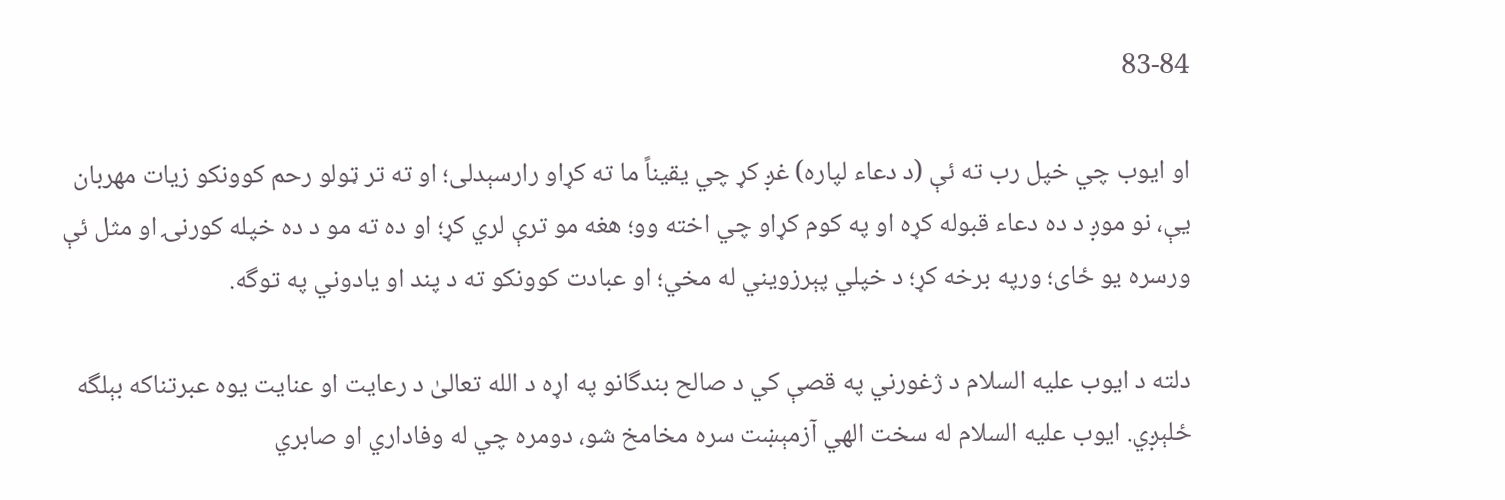83-84

او ايوب چي خپل رب ته ئې (د دعاء لپاره) غږ كړ چي يقيناً ما ته كړاو رارسېدلى؛ او ته تر ټولو رحم كوونكو زيات مهربان يې، نو موږ د ده دعاء قبوله كړه او په كوم كړاو چي اخته وو؛ هغه مو ترې لري كړ؛ او ده ته مو د ده خپله كورنۍ او مثل ئې ورسره يو ځاى؛ ورپه برخه كړ؛ د خپلي پېرزويني له مخي؛ او عبادت كوونكو ته د پند او يادوني په توگه.

دلته د ايوب عليه السلام د ژغورني په قصې كي د صالح بندگانو په اړه د الله تعالىٰ د رعايت او عنايت يوه عبرتناكه بېلگه ځلېږي. ايوب عليه السلام له سخت الهي آزمېښت سره مخامخ شو، دومره چي له وفاداري او صابري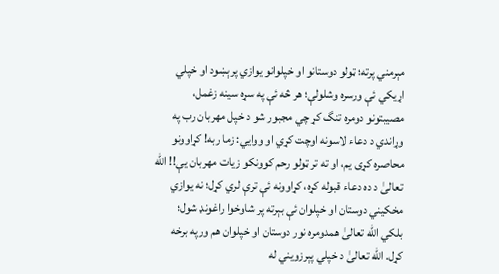مېرمني پرته؛ ټولو دوستانو او خپلوانو يوازي پرېښود او خپلي اړيكي ئې ورسره وشلولې؛ هر څه ئې په سړه سينه زغمل، مصيبتونو دومره تنگ كړ چي مجبور شو د خپل مهربان رب په وړاندي د دعاء لاسونه اوچت كړي او ووايي: زما ربه! كړاوونو محاصره كړى يم، او ته تر ټولو رحم كوونكو زيات مهربان يې!! الله تعالىٰ د ده دعاء قبوله كړه، كړاوونه ئې ترې لري كړل؛ نه يوازي مخكيني دوستان او خپلوان ئې بېرته پر شاوخوا راغونډ شول؛ بلكي الله تعالىٰ همدومره نور دوستان او خپلوان هم ورپه برخه كړل. الله تعالىٰ د خپلي پېرزويني له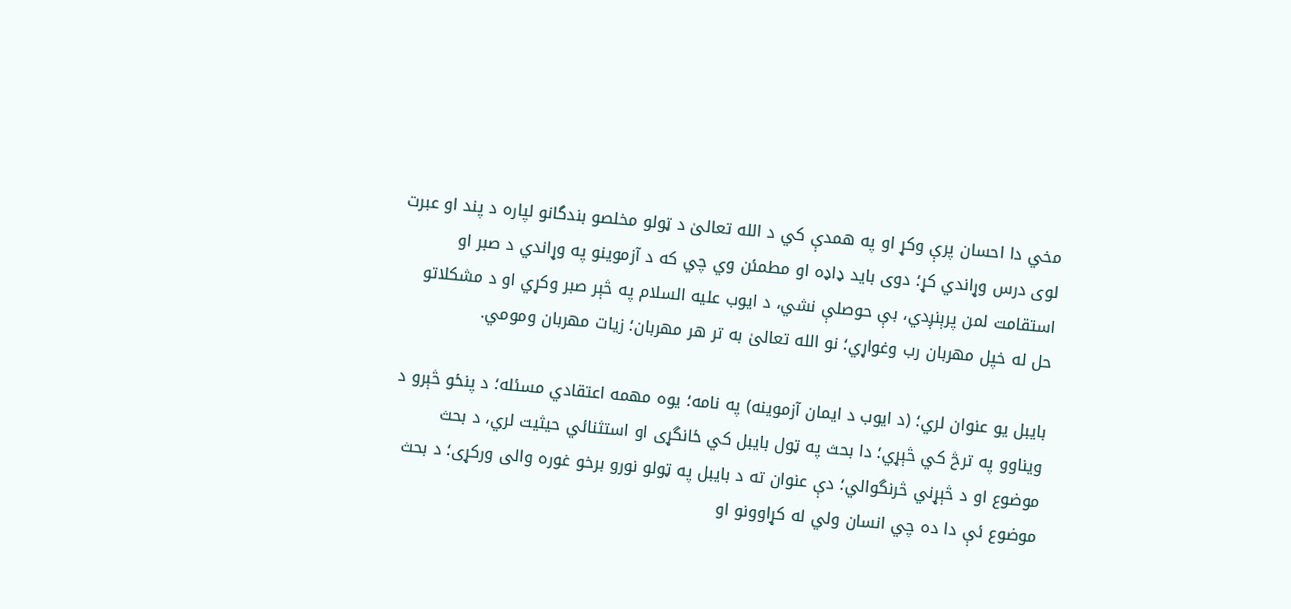مخي دا احسان پرې وكړ او په همدې كي د الله تعالىٰ د ټولو مخلصو بندگانو لپاره د پند او عبرت لوى درس وړاندي كړ؛ دوى بايد ډاډه او مطمئن وي چي كه د آزموينو په وړاندي د صبر او استقامت لمن پرېنږدي، بې حوصلې نشي، د ايوب عليه السلام په څېر صبر وكړي او د مشكلاتو حل له خپل مهربان رب وغواړي؛ نو الله تعالىٰ به تر هر مهربان؛ زيات مهربان ومومي.

بايبل يو عنوان لري؛ (د ايوب د ايمان آزموينه) په نامه؛ يوه مهمه اعتقادي مسئله؛ د پنځو څېرو د ويناوو په ترڅ كي څېړي؛ دا بحث په ټول بايبل كي ځانگړى او استثنائي حيثيت لري، د بحث موضوع او د څېړني څرنگوالي؛ دې عنوان ته د بايبل په ټولو نورو برخو غوره والى وركړى؛ د بحث موضوع ئې دا ده چي انسان ولي له كړاوونو او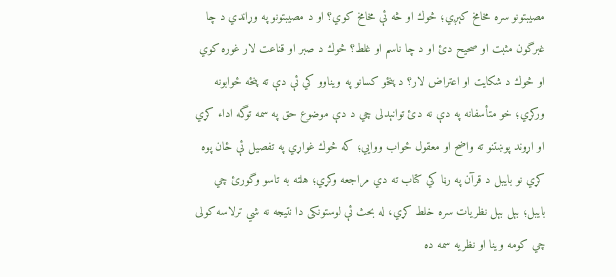مصيبتونو سره مخامخ كېږي؛ څوك او څه ئې مخامخ كوي؟ او د مصيبتونو په وړاندي د چا غبرگون مثبت او صحيح دئ او د چا ناسم او غلط؟ څوك د صبر او قناعت لار غوره كوي او څوك د شكايت او اعتراض لار؟ د پنځو كسانو په ويناوو كي ئې دې ته پنځه ځوابونه وركړي؛ خو متأسفانه په دې نه دئ توانېدلى چي د دې موضوع حق په سمه توگه اداء كړي او اړوند پوښتنو ته واضح او معقول ځواب ووايي؛ كه څوك غواړي په تفصيل ئې ځان پوه كړي نو بايبل د قرآن په رڼا كي كتاب ته دي مراجعه وكړي؛ هلته به تاسو وگورئ چي بايبل؛ بېل بېل نظريات سره خلط كړي، له بحث ئې لوستونكى دا نتيجه نه شي ترلاسه كولى چي كومه وينا او نظريه سمه ده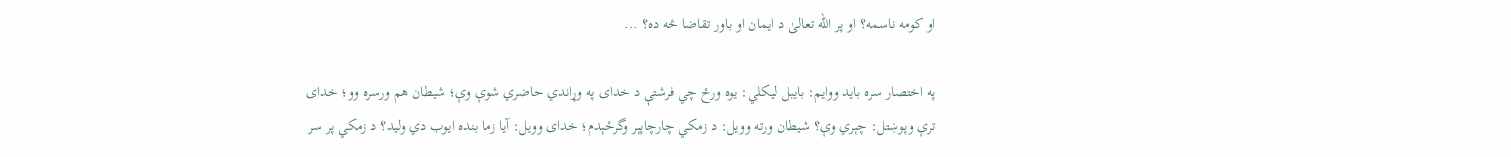او كومه ناسمه؟ او پر الله تعالىٰ د ايمان او باور تقاضا څه ده؟ ...

په اختصار سره بايد ووايم: بايبل ليكلي: يوه ورځ چي فرشتې د خداى په وړاندي حاضري شوې وې؛ شيطان هم ورسره وو؛ خداى ترې وپوښتل: چېري وې؟ شيطان ورته وويل: د زمكي چارچاپېر وگرځېدم؛ خداى وويل: آيا زما بنده ايوب دي وليد؟ د زمكي پر سر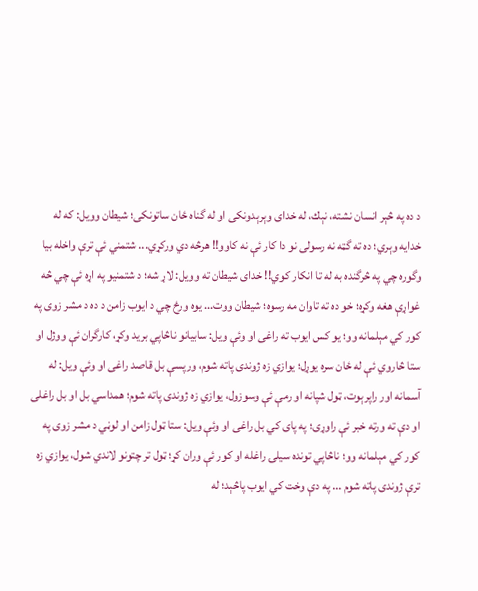د ده په څېر انسان نشته، نېك، له خداى وېرېدونكى او له گناه ځان ساتونكى؛ شيطان وويل: كه له خدايه وېري؛ ده ته گټه نه رسولى نو دا كار ئې نه كاوو!! هرڅه دي وركړي... شتمني ئې ترې واخله بيا وگوره چي په څرگنده به له تا انكار كوي!! خداى شيطان ته وويل: لاړ شه؛ د شتمنيو په اړه ئې چي څه غواړې هغه وكړه؛ خو ده ته تاوان مه رسوه؛ شيطان ووت... يوه ورځ چي د ايوب زامن د ده د مشر زوى په كور كي مېلمانه وو؛ يو كس ايوب ته راغى او وئې ويل: سابيانو ناڅاپي بريد وكړ، كارگران ئې ووژل او ستا څاروي ئې له ځان سره يوړل؛ يوازي زه ژوندى پاته شوم، ورپسې بل قاصد راغى او وئې ويل: له آسمانه اور راپرېوت، ټول شپانه او رمې ئې وسوزول، يوازي زه ژوندى پاته شوم؛ همداسي بل او بل راغلى او دې ته ورته خبر ئې راوړى؛ په پاى كي بل راغى او وئې ويل: ستا ټول زامن او لوڼي د مشر زوى په كور كي مېلمانه وو؛ ناڅاپي تونده سيلۍ راغله او كور ئې وران كړ؛ ټول تر چتونو لاندي شول، يوازي زه ترې ژوندى پاته شوم ... په دې وخت كي ايوب پاڅېد؛ له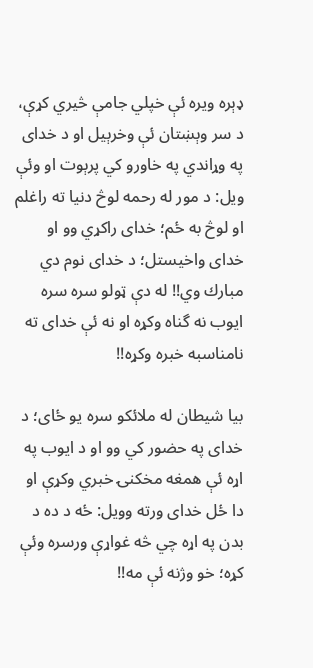ډېره ويره ئې خپلي جامې څيري كړې، د سر وېښتان ئې وخرېيل او د خداى په وړاندي په خاورو كي پرېوت او وئې ويل: د مور له رحمه لوڅ دنيا ته راغلم او لوڅ به ځم؛ خداى راكړي وو او خداى واخيستل؛ د خداى نوم دي مبارك وي!! له دې ټولو سره سره ايوب نه گناه وكړه او نه ئې خداى ته نامناسبه خبره وكړه!!

بيا شيطان له ملائكو سره يو ځاى؛ د خداى په حضور كي وو او د ايوب په اړه ئې همغه مخكنۍ خبري وكړې او دا ځل خداى ورته وويل: ځه د ده د بدن په اړه چي څه غواړې ورسره وئې كړه؛ خو وژنه ئې مه!!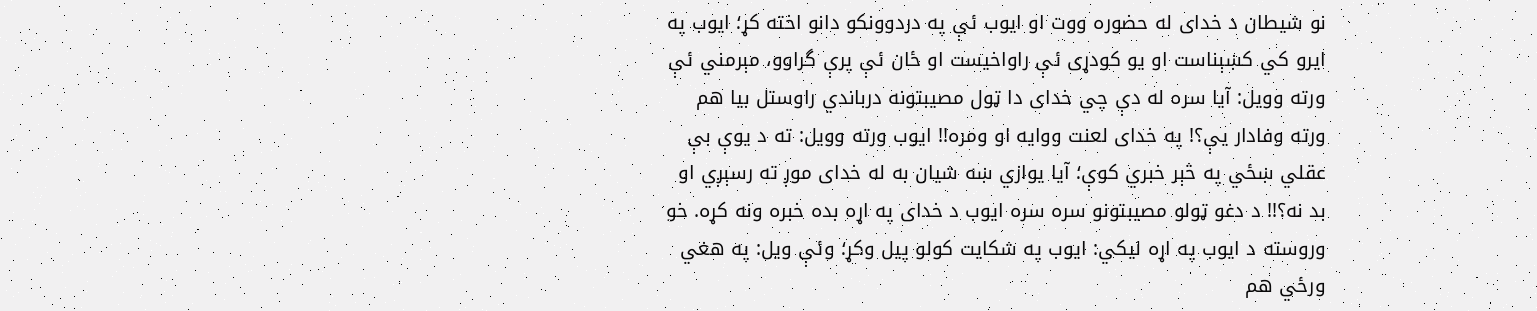نو شيطان د خداى له حضوره ووت او ايوب ئې په دردوونكو دانو اخته كړ؛ ايوب په ايرو كي كښېناست او يو كودړى ئې راواخيست او ځان ئې پرې گراوو، مېرمني ئې ورته وويل: آيا سره له دې چي خداى دا ټول مصيبتونه درباندي راوستل بيا هم ورته وفادار يې؟! په خداى لعنت ووايه او ومره!! ايوب ورته وويل: ته د يوې بې عقلي ښځي په څېر خبري كوې؛ آيا يوازي ښه شيان به له خداى موږ ته رسېږي او بد نه؟!! د دغو ټولو مصيبتونو سره سره ايوب د خداى په اړه بده خبره ونه كړه. خو وروسته د ايوب په اړه ليكي: ايوب په شكايت كولو پيل وكړ؛ وئې ويل: په هغي ورځي هم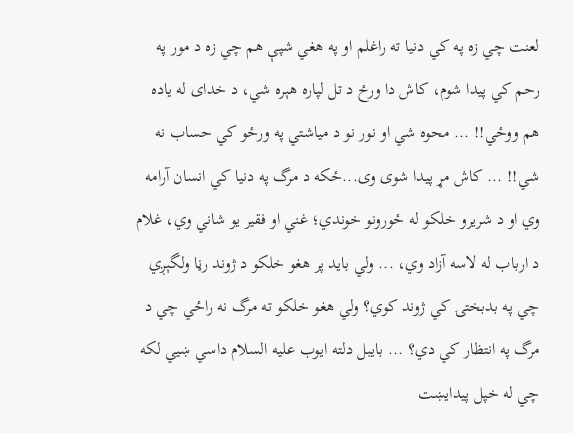لعنت چي زه په كي دنيا ته راغلم او په هغي شپې هم چي زه د مور په رحم كي پيدا شوم، كاش دا ورځ د تل لپاره هېره شي، د خداى له ياده هم ووځي!! ... محوه شي او نور نو د مياشتي په ورځو كي حساب نه شي!! ... كاش مړ پيدا شوى وى...ځكه د مرگ په دنيا كي انسان آرامه وي او د شريرو خلكو له ځورونو خوندي؛ غني او فقير يو شاني وي، غلام د ارباب له لاسه آزاد وي، ... ولي بايد پر هغو خلكو د ژوند رڼا ولگېږي چي په بدبختۍ كي ژوند كوي؟ ولي هغو خلكو ته مرگ نه راځي چي د مرگ په انتظار كي دي؟ ... بايبل دلته ايوب عليه السلام داسي ښيي لكه چي له خپل پيدايښت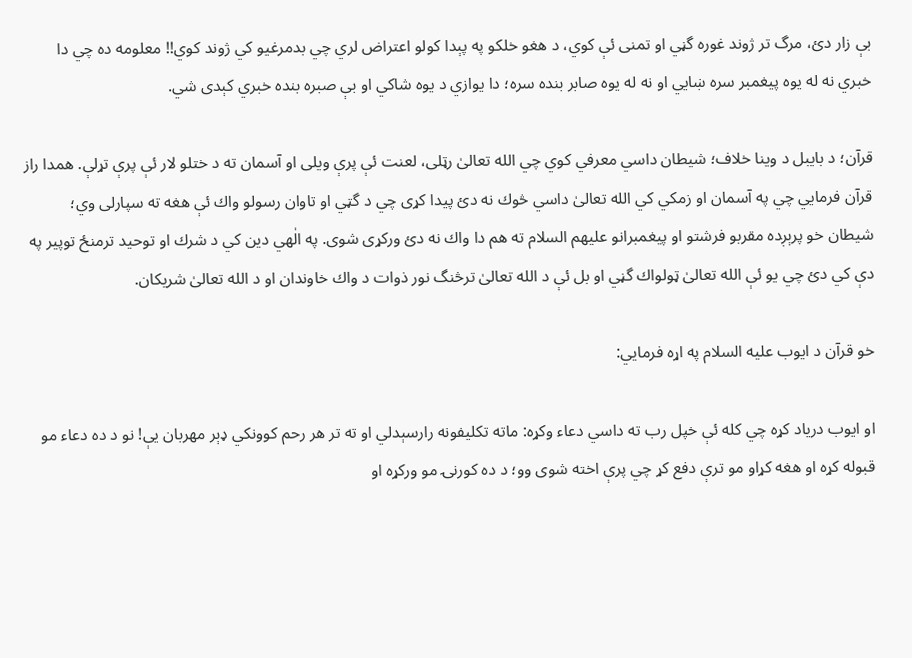بې زار دئ، مرگ تر ژوند غوره گڼي او تمنى ئې كوي، د هغو خلكو په پېدا كولو اعتراض لري چي بدمرغيو كي ژوند كوي!! معلومه ده چي دا خبري نه له يوه پيغمبر سره ښايي او نه له يوه صابر بنده سره؛ دا يوازي د يوه شاكي او بې صبره بنده خبري كېدى شي.

قرآن؛ د بايبل د وينا خلاف؛ شيطان داسي معرفي كوي چي الله تعالىٰ رټلى، لعنت ئې پرې ويلى او آسمان ته د ختلو لار ئې پرې تړلې. همدا راز قرآن فرمايي چي په آسمان او زمكي كي الله تعالىٰ داسي څوك نه دئ پيدا كړى چي د گټي او تاوان رسولو واك ئې هغه ته سپارلى وي؛ شيطان خو پرېږده مقربو فرشتو او پيغمبرانو عليهم السلام ته هم دا واك نه دئ وركړى شوى. په الٰهي دين كي د شرك او توحيد ترمنځ توپير په دې كي دئ چي يو ئې الله تعالىٰ ټولواك گڼي او بل ئې د الله تعالىٰ ترڅنگ نور ذوات د واك خاوندان او د الله تعالىٰ شريكان.

خو قرآن د ايوب عليه السلام په اړه فرمايي:

او ايوب درياد كړه چي كله ئې خپل رب ته داسي دعاء وكړه: ماته تكليفونه رارسېدلي او ته تر هر رحم كوونكي ډېر مهربان يې! نو د ده دعاء مو قبوله كړه او هغه كړاو مو ترې دفع كړ چي پرې اخته شوى وو؛ د ده كورنۍ مو وركړه او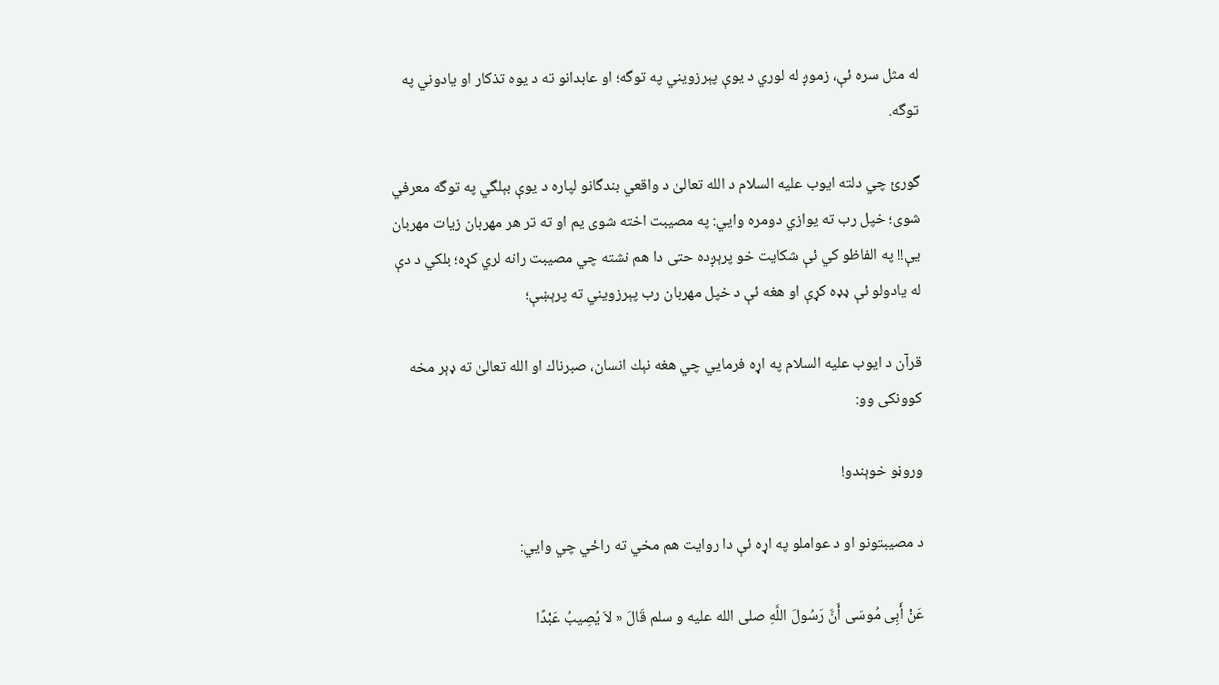له مثل سره ئې، زموږ له لوري د يوې پېرزويني په توگه؛ او عابدانو ته د يوه تذكار او يادوني په توگه.

گورئ چي دلته ايوب عليه السلام د الله تعالىٰ د واقعي بندگانو لپاره د يوې بېلگي په توگه معرفي شوى؛ خپل رب ته يوازي دومره وايي: په مصيبت اخته شوى يم او ته تر هر مهربان زيات مهربان يې!! په الفاظو كي ئې شكايت خو پرېږده حتى دا هم نشته چي مصيبت رانه لري كړه؛ بلكي د دې له يادولو ئې ډډه كړې او هغه ئې د خپل مهربان رب پېرزويني ته پرېښې؛

قرآن د ايوب عليه السلام په اړه فرمايي چي هغه نېك انسان، صبرناك او الله تعالىٰ ته ډېر مخه كوونكى وو:

وروڼو خوېندو!

د مصيبتونو او د عواملو په اړه ئې دا روايت هم مخي ته راځي چي وايي:

عَنْ أَبِى مُوسَى أَنَّ رَسُولَ اللَّهِ صلى الله عليه و سلم قَالَ « لاَ يُصِيبُ عَبْدًا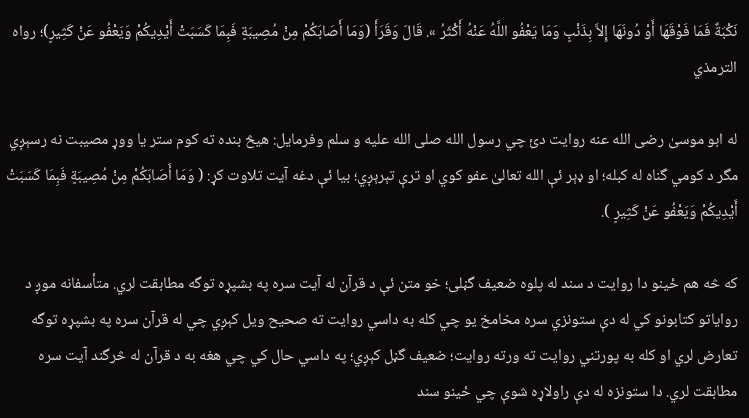نَكْبَةٌ فَمَا فَوْقَهَا أَوْ دُونَهَا إِلاَّ بِذَنْبٍ وَمَا يَعْفُو اللَّهُ عَنْهُ أَكْثَرُ ». قَالَ وَقَرَأَ (وَمَا أَصَابَكُمْ مِنْ مُصِيبَةٍ فَبِمَا كَسَبَتْ أَيْدِيكُمْ وَيَعْفُو عَنْ كَثِيرٍ)؛ رواه الترمذي

له ابو موسىٰ رضى الله عنه روايت دئ چي رسول الله صلى الله عليه و سلم وفرمايل: هيڅ بنده ته كوم ستر يا ووړ مصيبت نه رسېږي مگر د كومي گناه له كبله؛ او ډېر ئې الله تعالىٰ عفو كوي او ترې تېرېږي؛ بيا ئې دغه آيت تلاوت كړ: ( وَمَا أَصَابَكُمْ مِنْ مُصِيبَةٍ فَبِمَا كَسَبَتْ أَيْدِيكُمْ وَيَعْفُو عَنْ كَثِيرٍ ).

كه څه هم ځينو دا روايت د سند له پلوه ضعيف گڼلى؛ خو متن ئې د قرآن له آيت سره په بشپړه توگه مطابقت لري. متأسفانه موږ د رواياتو كتابونو كي له دې ستونزي سره مخامخ يو چي كله به داسي روايت ته صحيح ويل كېږي چي له قرآن سره په بشپړه توگه تعارض لري او كله به پورتني روايت ته ورته روايت؛ ضعيف گڼل كېږي؛ په داسي حال كي چي هغه به د قرآن له څرگند آيت سره مطابقت لري. دا ستونزه له دې راولاړه شوې چي ځينو سند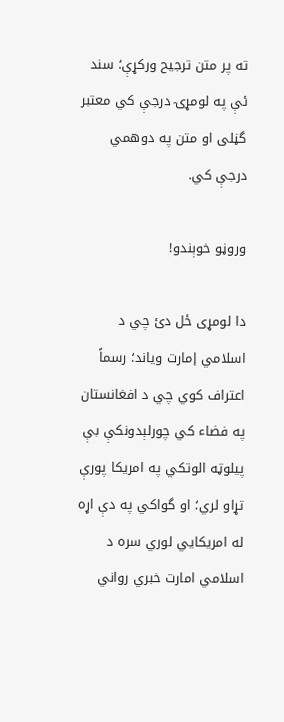ته پر متن ترجيح وركړې؛ سند ئې په لومړۍ درجې كي معتبر گڼلى او متن په دوهمي درجې كي.

وروڼو خوېندو!

دا لومړى ځل دئ چي د اسلامي إمارت ویاند؛ رسماً اعتراف كوي چي د افغانستان په فضاء کي چورلېدونكې بې پيلوټه الوتکي په امریکا پورې تړاو لري؛ او گواكي په دې اړه له امریکايي لوري سره د اسلامي امارت خبري رواني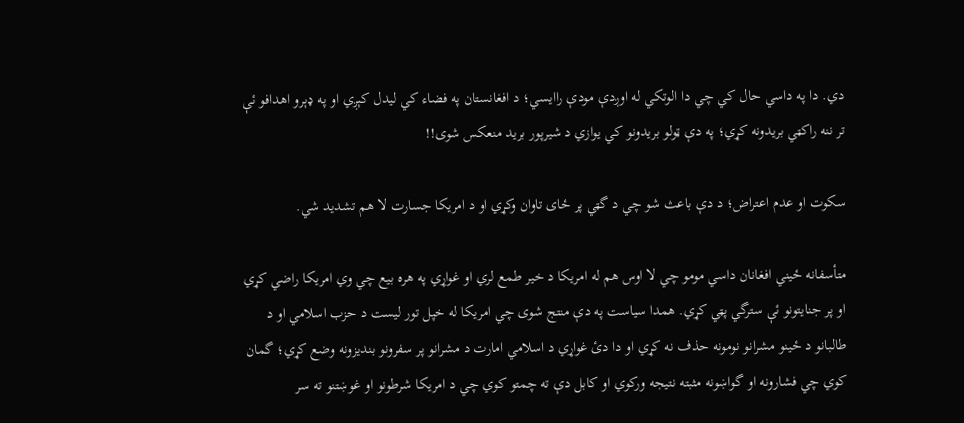دي. دا په داسي حال كي چي دا الوتكي له اوږدې مودې راايسي؛ د افغانستان په فضاء كي ليدل كېږي او په ډېرو اهدافو ئې تر ننه راكټي بريدونه كړي؛ په دې ټولو بريدونو كي يوازي د شيرپور بريد منعكس شوى!!

سكوت او عدم اعتراض؛ د دې باعث شو چي د گټي پر ځاى تاوان وكړي او د امريكا جسارت لا هم تشديد شي.

متأسفانه ځيني افغانان داسي مومو چي لا اوس هم له امريكا د خير طمع لري او غواړي په هره بيع چي وي امريكا راضي كړي او پر جنايتونو ئې سترگي پټي كړي. همدا سياست په دې منتج شوى چي امريكا له خپل تور ليست د حزب اسلامي او د طالبانو د ځينو مشرانو نومونه حذف نه كړي او دا دئ غواړي د اسلامي امارت د مشرانو پر سفرونو بندیزونه وضع کړي؛ گمان كوي چي فشارونه او گواښونه مثبته نتيجه وركوي او كابل دې ته چمتو كوي چي د امريكا شرطونو او غوښتنو ته سر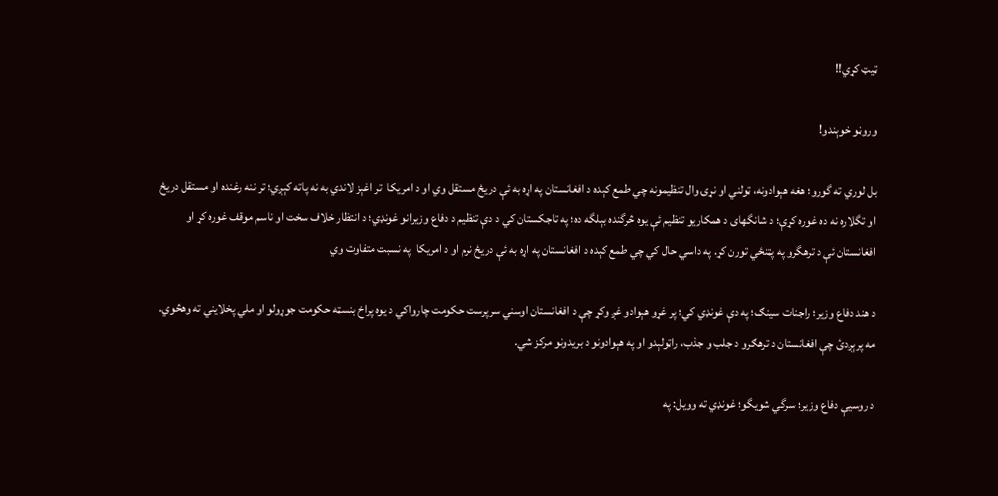ټيټ كړي!!

وروڼو خوېندو!

بل لوري ته گورو؛ هغه هېوادونه، ټولني او نړۍ وال تنظيمونه چي طمع كېده د افغانستان په اړه به ئې دريځ مستقل وي او د امريكا  تر اغېز لاندي به نه پاته كېږي؛ تر ننه رغنده او مستقل دريځ او تگلاره نه ده غوره كړې؛ د شانگهاى د همكاريو تنظيم ئې يوه څرگنده بېلگه ده؛ په تاجكستان كي د دې تنظيم د دفاع وزيرانو غونډي؛ د انتظار خلاف سخت او ناسم موقف غوره كړ او افغانستان ئې د ترهگرو په پټنځي تورن كړ. په داسي حال كي چي طمع كېده د افغانستان په اړه به ئې دريځ نرم او د امريكا  په نسبت متفاوت وي

د هند دفاع وزیر؛ راجنات سينګ؛ په دې غونډي کي؛ پر غړو هېوادو غږ وکړ چې د افغانستان اوسني سرپرست حکومت چارواکي د یوه پراخ بنسټه حکومت جوړولو او ملي پخلایني ته وهڅوي. مه پرېږدئ چې افغانستان د ترهګرو د جلب و جذب، راټولېدو او په هېوادونو د بریدونو مرکز شي.

د روسیې دفاع وزیر؛ سرگي شویگو؛ غونډي ته وويل: په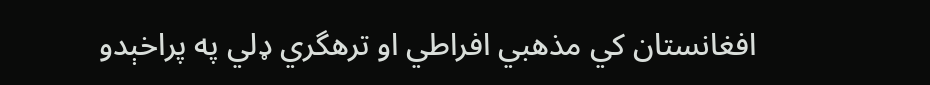افغانستان کي مذهبي افراطي او ترهگري ډلي په پراخېدو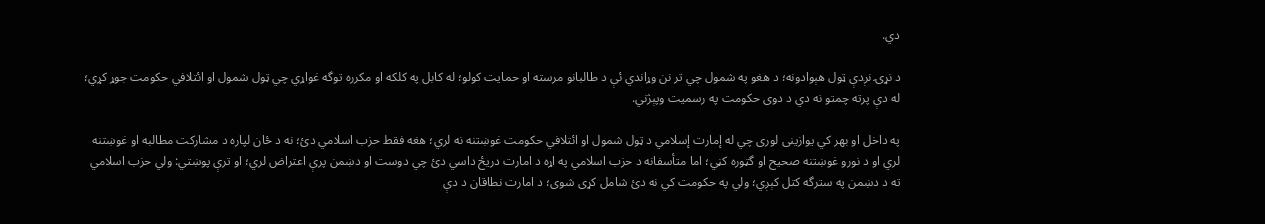دي.

د نړۍ نږدې ټول هېوادونه؛ د هغو په شمول چي تر نن وړاندي ئې د طالبانو مرسته او حمايت كولو؛ له كابل په كلكه او مكرره توگه غواړي چي ټول شمول او ائتلافي حكومت جوړ كړي؛ له دې پرته چمتو نه دي د دوى حكومت په رسميت وپېژني.

په داخل او بهر كي يوازينى لورى چي له إمارت إسلامي د ټول شمول او ائتلافي حكومت غوښتنه نه لري؛ هغه فقط حزب اسلامي دئ؛ نه د ځان لپاره د مشاركت مطالبه او غوښتنه لري او د نورو غوښتنه صحيح او گټوره كڼي؛ اما متأسفانه د حزب اسلامي په اړه د امارت دريځ داسي دئ چي دوست او دښمن پرې اعتراض لري؛ او ترې پوښتي: ولي حزب اسلامي ته د دښمن په سترگه كتل كېږي؛ ولي په حكومت كي نه دئ شامل كړى شوى؛ د امارت نطاقان د دې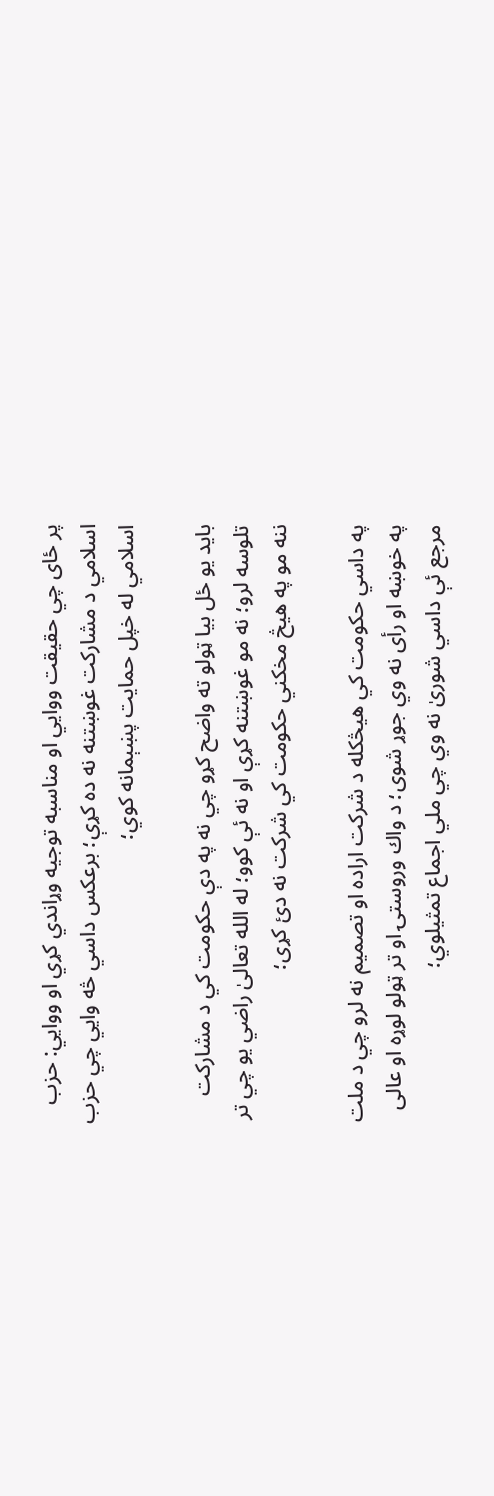پر ځاى چي حقيقت ووايي او مناسبه توجيه وړاندي كړي او ووايي: حزب اسلامي د مشاركت غوښتنه نه ده كړې؛ برعكس داسي څه وايي چي حزب اسلامي له خپل حمايت پښېمانه كوي؛

بايد يو ځل بيا ټولو ته واضح كړو چي نه په دې حكومت كي د مشاركت تلوسه لرو؛ نه مو غوښتنه كړې او نه ئې كوو؛ له الله تعالىٰ راضي يو چي تر ننه مو په هيڅ مخكني حكومت كي شركت نه دئ كړى؛

په داسي حكومت كي هيڅكله د شركت اراده او تصميم نه لرو چي د ملت په خوښه او رأى نه وي جوړ شوى؛ د واك وروستۍ او تر ټولو لوړه او عالى مرجع ئې داسي شورىٰ نه وي چي ملي اجماع تمثيلوي؛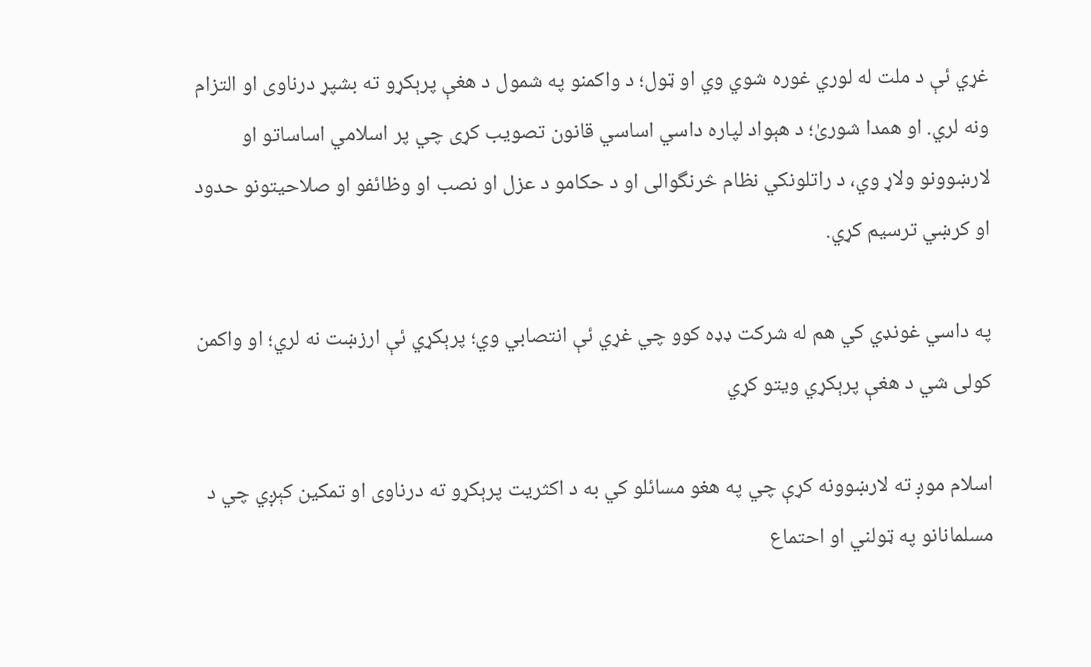غړي ئې د ملت له لوري غوره شوي وي او ټول؛ د واكمنو په شمول د هغې پرېكړو ته بشپړ درناوى او التزام ونه لري. او همدا شورىٰ؛ د هېواد لپاره داسي اساسي قانون تصويب كړى چي پر اسلامي اساساتو او لارښوونو ولاړ وي، د راتلونكي نظام څرنگوالى او د حكامو د عزل او نصب او وظائفو او صلاحيتونو حدود او كرښي ترسيم كړي.

په داسي غونډي كي هم له شركت ډډه كوو چي غړي ئې انتصابي وي؛ پرېكړي ئې ارزښت نه لري؛ او واكمن كولى شي د هغې پرېكړي ويتو كړي

اسلام موږ ته لارښوونه كړې چي په هغو مسائلو كي به د اكثريت پرېكړو ته درناوى او تمكين كېږي چي د مسلمانانو په ټولني او احتماع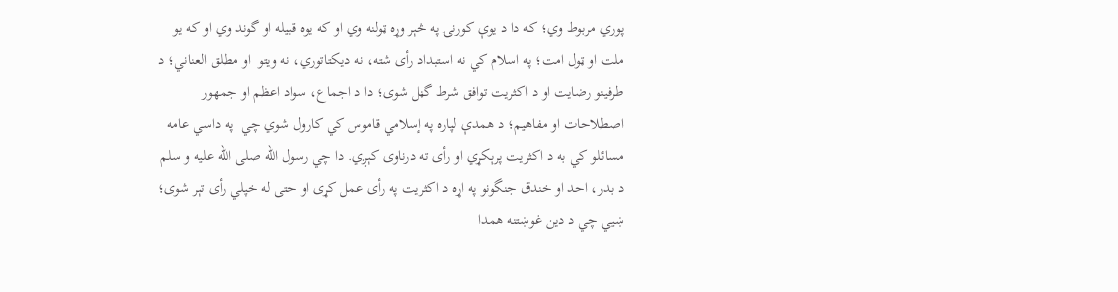پوري مربوط وي؛ كه دا د يوې كورنۍ په څېر وړه ټولنه وي او كه يوه قبيله او گوند وي او كه يو ملت او ټول امت؛ په اسلام كي نه استبداد رأى شته، نه ديكتاتوري، نه ويتو  او مطلق العناني؛ د طرفينو رضايت او د اكثريت توافق شرط گڼل شوى؛ دا د اجماع، سواد اعظم او جمهور اصطلاحات او مفاهيم؛ د همدې لپاره په إسلامي قاموس كي كارول شوي چي  په داسي عامه مسائلو كي به د اكثريت پرېكړي او رأى ته درناوى كېږي. دا چي رسول الله صلى الله عليه و سلم د بدر، احد او خندق جنگونو په اړه د اكثريت په رأى عمل كړى او حتى له خپلي رأى تېر شوى؛ ښيي چي د دين غوښتنه همدا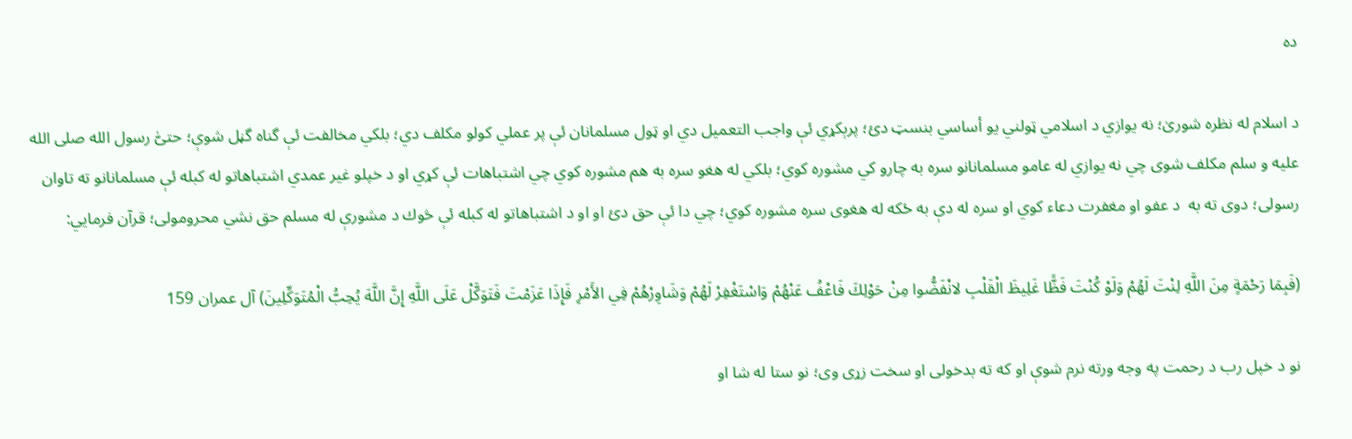ده

د اسلام له نظره شورىٰ؛ نه يوازي د اسلامي ټولني يو أساسي بنسټ دئ؛ پرېكړي ئې واجب التعميل دي او ټول مسلمانان ئې پر عملي كولو مكلف دي؛ بلكي مخالفت ئې گناه گڼل شوې؛ حتىّٰ رسول الله صلى الله عليه و سلم مكلف شوى چي نه يوازي له عامو مسلمانانو سره به چارو كي مشوره كوي؛ بلكي له هغو سره به هم مشوره كوي چي اشتباهات ئې كړي او د خپلو غير عمدي اشتباهاتو له كبله ئې مسلمانانو ته تاوان رسولى؛ دوى ته به  د عفو او مغفرت دعاء كوي او سره له دې به ځكه له هغوى سره مشوره كوي؛ چي دا ئې حق دئ او او د اشتباهاتو له كبله ئې څوك د مشورې له مسلم حق نشي محرومولى؛ قرآن فرمايي:

(فَبِمَا رَحْمَةٍ مِنَ اللَّهِ لِنْتَ لَهُمْ وَلَوْ كُنْتَ فَظًّا غَلِيظَ الْقَلْبِ لانْفَضُّوا مِنْ حَوْلِكَ فَاعْفُ عَنْهُمْ وَاسْتَغْفِرْ لَهُمْ وَشَاوِرْهُمْ فِي الأَمْرِ فَإِذَا عَزَمْتَ فَتَوَكَّلْ عَلَى اللَّهِ إِنَّ اللَّهَ يُحِبُّ الْمُتَوَكِّلِينَ) آل عمران 159

نو د خپل رب د رحمت په وجه ورته نرم شوې او كه ته بدخولى او سخت زړى وى؛ نو ستا له شا او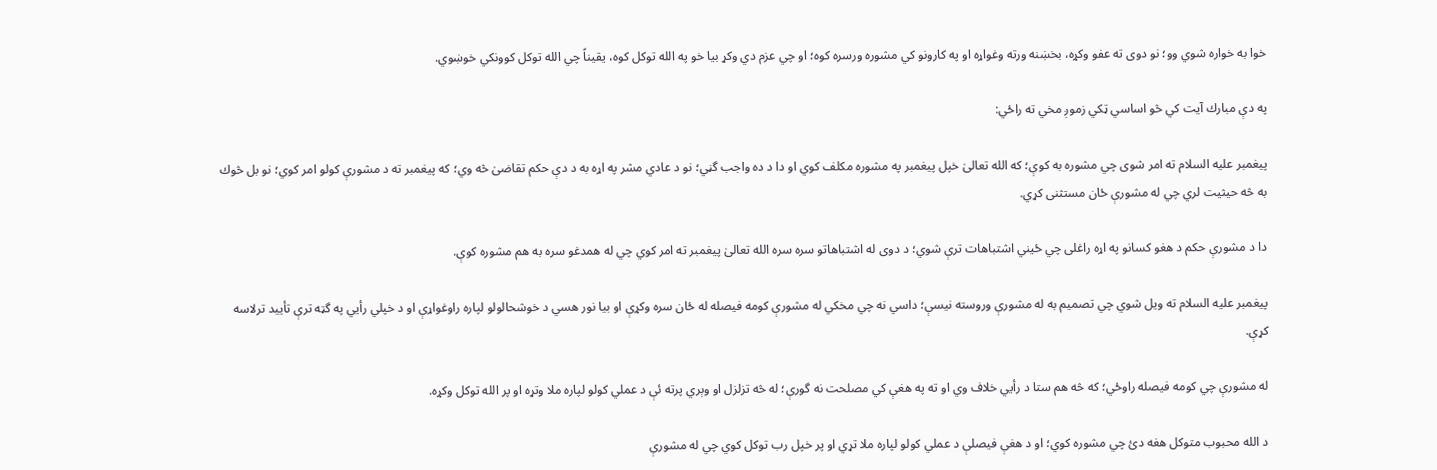خوا به خواره شوي وو؛ نو دوى ته عفو وكړه، بخښنه ورته وغواړه او په كارونو كي مشوره ورسره كوه؛ او چي عزم دي وكړ بيا خو په الله توكل كوه، يقيناً چي الله توكل كوونكي خوښوي.

په دې مبارك آيت كي څو اساسي ټكي زموږ مخي ته راځي:

پيغمبر عليه السلام ته امر شوى چي مشوره به كوې؛ كه الله تعالىٰ خپل پيغمبر په مشوره مكلف كوي او دا د ده واجب گڼي؛ نو د عادي مشر په اړه به د دې حكم تقاضىٰ څه وي؛ كه پيغمبر ته د مشورې كولو امر كوي؛ نو بل څوك به څه حيثيت لري چي له مشورې ځان مستثنى كړي.

دا د مشورې حكم د هغو كسانو په اړه راغلى چي ځيني اشتباهات ترې شوي؛ د دوى له اشتباهاتو سره سره الله تعالىٰ پيغمبر ته امر كوي چي له همدغو سره به هم مشوره كوې.

پيغمبر عليه السلام ته ويل شوي چي تصميم به له مشورې وروسته نيسې؛ داسي نه چي مخكي له مشورې كومه فيصله له ځان سره وكړې او بيا نور هسي د خوشحالولو لپاره راوغواړې او د خپلي رأيي په گټه ترې تأييد ترلاسه كړې.

له مشورې چي كومه فيصله راوځي؛ كه څه هم ستا د رأيي خلاف وي او ته په هغې كي مصلحت نه گورې؛ له څه تزلزل او وېري پرته ئې د عملي كولو لپاره ملا وتړه او پر الله توكل وكړه.

د الله محبوب متوكل هغه دئ چي مشوره كوي؛ او د هغې فيصلې د عملي كولو لپاره ملا تړي او پر خپل رب توكل كوي چي له مشورې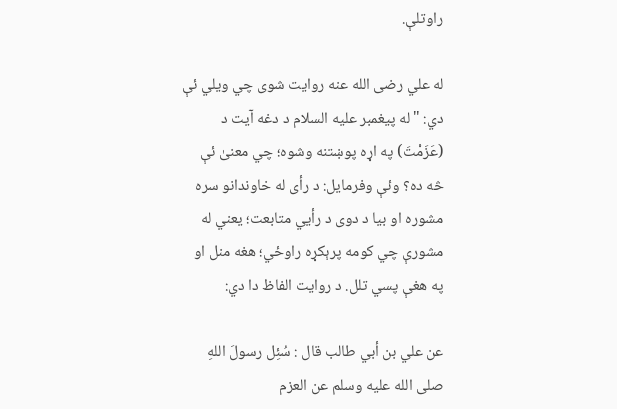راوتلې.

له علي رضى الله عنه روايت شوى چي ويلي ئې دي: "له پيغمبر عليه السلام د دغه آيت د (عَزَمْتَ) په اړه پوښتنه وشوه؛ چي معنىٰ ئې څه ده؟ وئې وفرمايل: د رأى له خاوندانو سره مشوره او بيا د دوى د رأيي متابعت؛ يعني له مشورې چي كومه پرېكړه راوځي؛ هغه منل او په هغې پسي تلل. د روايت الفاظ دا دي:

عن علي بن أبي طالب قال : سُئِل رسولَ اللهِ صلى الله عليه وسلم عن العزم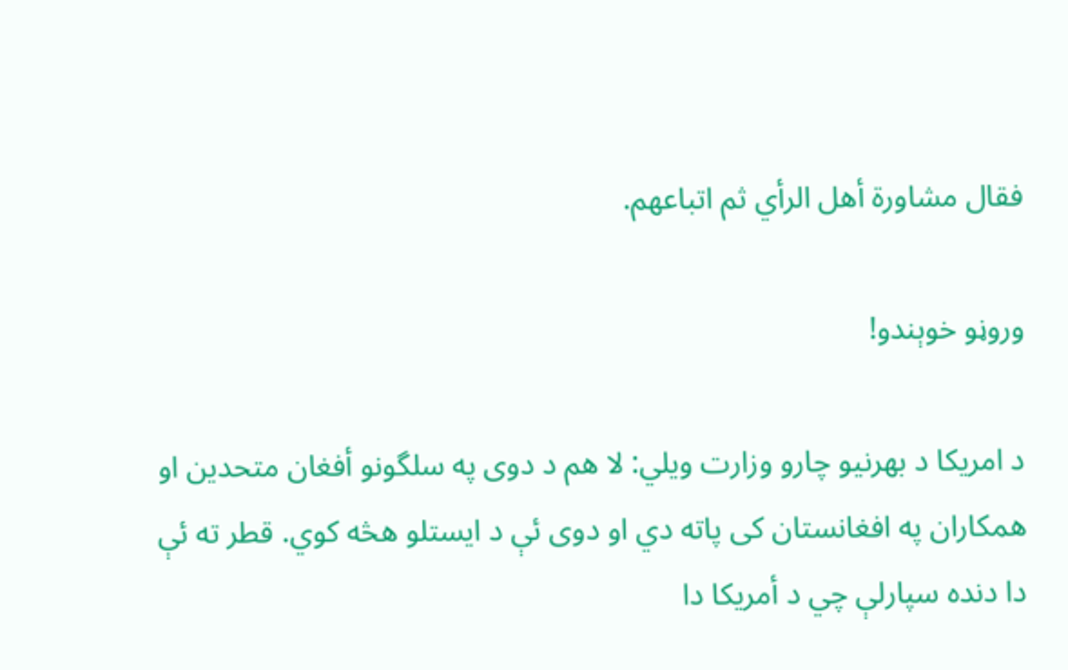فقال مشاورة أهل الرأي ثم اتباعهم.

وروڼو خوېندو!

د امریکا د بهرنیو چارو وزارت ویلي: لا هم د دوى په سلگونو أفغان متحدین او همكاران په افغانستان کى پاته دي او دوی ئې د ایستلو هڅه کوي. قطر ته ئې دا دنده سپارلې چي د أمريكا دا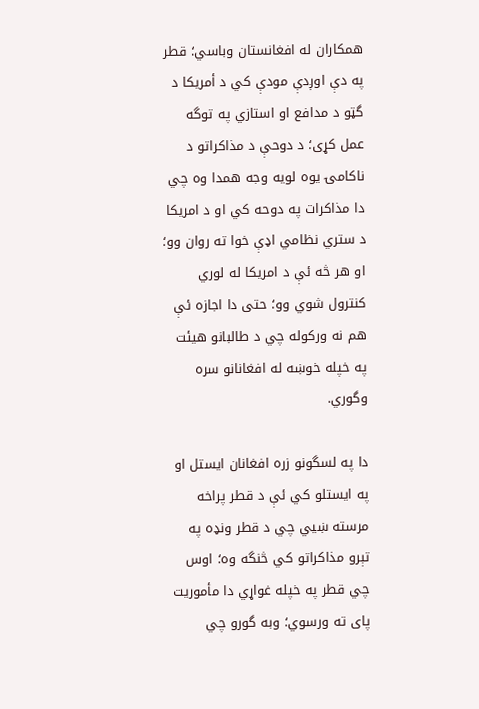همكاران له افغانستان وباسي؛ قطر په دې اوږدې مودې كي د أمريكا د گټو د مدافع او استازي په توگه عمل كړى؛ د دوحې د مذاكراتو د ناكامۍ يوه لويه وجه همدا وه چي دا مذاكرات په دوحه كي او د امريكا د ستري نظامي اډې خوا ته روان وو؛ او هر څه ئې د امريكا له لوري كنترول شوي وو؛ حتى دا اجازه ئې هم نه وركوله چي د طالبانو هيئت په خپله خوښه له افغانانو سره وگوري.

دا په لسگونو زره افغانان ايستل او په ايستلو كي ئې د قطر پراخه مرسته ښيي چي د قطر ونډه په تېرو مذاكراتو كي څنگه وه؛ اوس چي قطر په خپله غواړي دا مأموريت پاى ته ورسوي؛ وبه گورو چي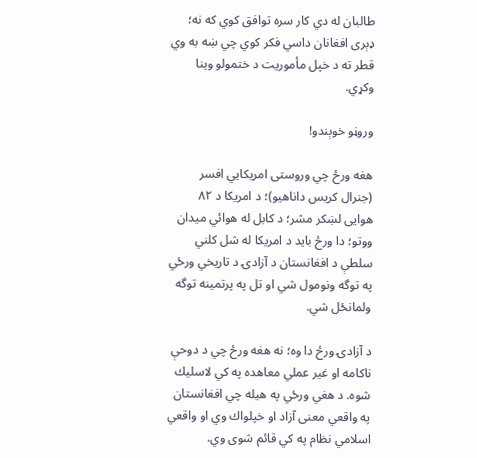طالبان له دي كار سره توافق كوي كه نه؛ ډېرى افغانان داسي فكر كوي چي ښه به وي قطر ته د خپل مأموريت د ختمولو وينا وكړي.

وروڼو خوېندو!

هغه ورځ چي وروستى امريكايي افسر (جنرال کریس داناهیو)؛ د امريكا د ۸۲ هوایی لښكر مشر؛ د كابل له هوائي ميدان ووتو؛ دا ورځ بايد د امريكا له شل كلني سلطې د افغانستان د آزادۍ د تاريخي ورځي په توگه ونومول شي او تل په پرتمينه توگه ولمانځل شي.

د آزادۍ ورځ دا وه؛ نه هغه ورځ چي د دوحې ناكامه او غير عملي معاهده په كي لاسليك شوه. د هغي ورځي په هيله چي افغانستان په واقعي معنى آزاد او خپلواك وي او واقعي اسلامي نظام په كي قائم شوى وي.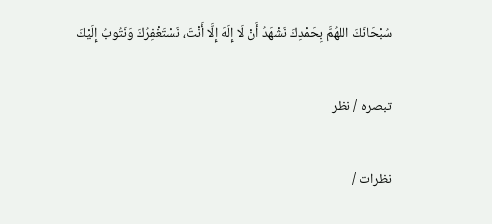سُبْحَانَكَ اللهُمَّ بِحَمْدِكَ نَشْهَدُ أَنْ لَا إِلَهَ إِلَّا أَنْتَ، نَسْتَغْفِرُكَ وَنَتُوبُ إِلَيْكَ

تبصره / نظر

نظرات /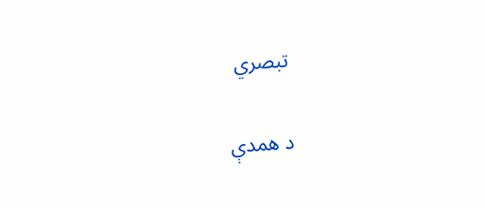تبصري

د همدې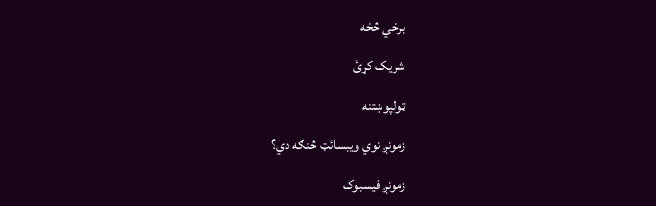برخي څخه

شریک کړئ

ټولپوښتنه

زمونږ نوي ویبسائټ څنګه دي؟

زمونږ فيسبوک